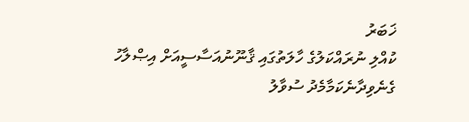ޚަބަރު
ކުއްލި ނުރައްކަލުގެ ހާލަތުގައި ޤާނޫނުއަސާސީއަށް އިޞްލާހު ގެނެވިދާނެކަމާމެދު ސުވާލު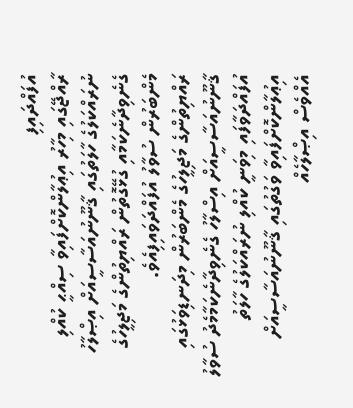އުފައްދައިފި
ރާއްޖޭގައި މިހާރު އިޢުލާންކޮށްފައިވާ ސިއްޙީ ކުއްލި ނުރައްކަލުގެ ހާލަތުގައި ޤާނޫނުއަސާސީއަށް އިޞްލާހު ގެނެވިދާނެކަމާއި ގުޅޭގޮތުން ރައްޔިތުންގެ މަޖިލީހުގެ މެންބަރުން ސުވާލު އުފައްދަވައިފިއެވެ.
ރައްޔިތުންގެ މަޖިލީހުގެ މެންބަރުން މިދަނޑިވަޅުގައި ޤާނޫނުއަސާސީއަށް އިސްލާހު ގެނެވިދާނެކަމާމެދު ސުވާލު އުފައްދަވާފައި މިވަނީ ކުއްލި ނުރައްކަލުގެ ހާލަތު އިޢުލާންކޮށްފައިވާ ވަގުތުގައި ޤާނޫނުއަސާސީއަށް އެއްވެސް އިޞްލާހެއް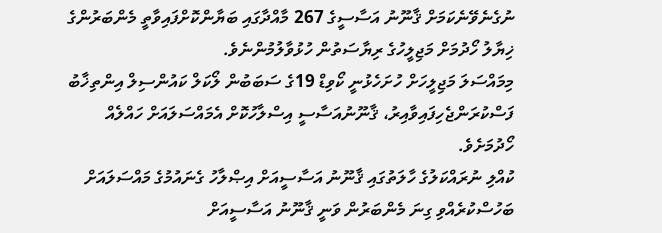ނުގެނެވޭނެކަމަށް ޤާނޫނު އަސާސީގެ 267 މާއްދާގައި ބަޔާންކޮށްފައިވާތީ މެންބަރުންގެ ޚިޔާލު ހޯދުމަށް މަޖިލީހުގެ ރިޔާސަތުން ހުޅުވާލުމުންނެވެ.
މިމައްސަލަ މަޖިލީހަށް ހުށަހެޅުނީ ކޯވިޑް 19ގެ ސަބަބުން ލޯކަލް ކައުންސިލް އިންތިޚާބު ފަސްކުރަންޖެހިފައިވާއިރު، ޤާނޫނުއަސާސީ އިސްލާހުކޮށް އެމައްސަލައަށް ހައްލެއް ހޯދުމަށެވެ.
ކުއްލި ނުރައްކަލުގެ ހާލަތުގައި ޤާނޫނު އަސާސީއަށް އިޞްލާހު ގެނައުމުގެ މައްސަލައަށް ބަހުސްކުރެއްވި ގިނަ މެންބަރުން ވަނީ ޤާނޫނު އަސާސީއަށް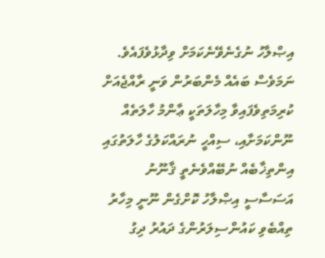އިޞްލާހު ނުގެނެވޭނެކަމަށް ވިދާޅުވެފައެވެ. ނަމަވެސް ބައެއް މެންބަރުން ވަނީ ރާއްޖެއަށް ކުރިމަތިވެފައިވާ މިހާލަތަކީ ޢާންމު ހާލަތެއް ނޫންކަމަށާއި، ސިއްހީ ނުރައްކަލުގެ ހާލަތުގައި އިންތިޚާބެއް ނުބޭއްވެނެތީ ޤާނޫނު އަސަސާސީ އިޞްލާހު ކޮށްގެން ނޫނީ މިހާރު ތިއްބެވި ކައުންސިލަރުންގެ ދައުރު ދިގު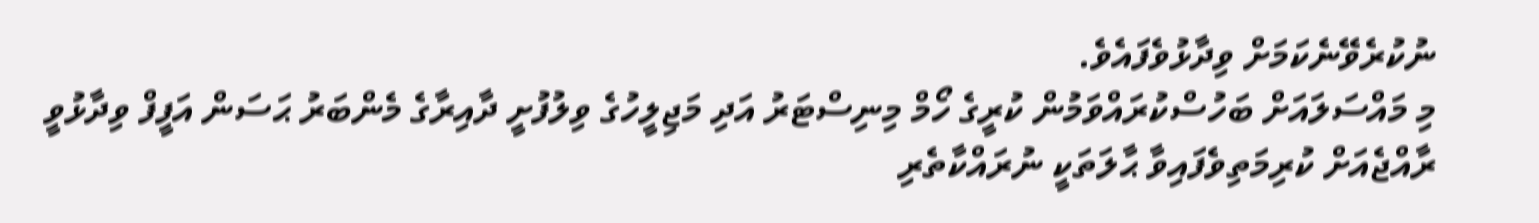ނުކުރެވޭނެކަމަށް ވިދާޅުވެފައެވެ.
މި މައްސަލައަށް ބަހުސްކުރައްވަމުން ކުރީގެ ހޯމް މިނިސްޓަރު އަދި މަޖިލީހުގެ ވިލުފުށީ ދާއިރާގެ މެންބަރު ޙަސަން އަފީފް ވިދާޅުވީ ރާއްޖެއަށް ކުރިމަތިވެފައިވާ ޙާލަތަކީ ނުރައްކާތެރި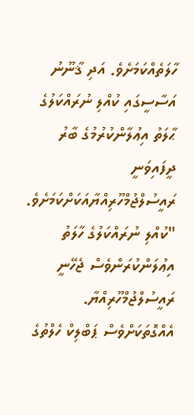ހާލަތެއްކަމަށެވެ. އަދި ޤާނޫނު އަސާސީގައި ކުއްލި ނުރައްކަލުގެ ޙާލަތު އިޢުލާންކުރުމުގެ ބާރު ދީފައިވަނީ ރައީސުލްޖުމްހޫރިއްޔާއަކަށްކަމަށެވެ.
"ކުއްލި ނުރައްކަލުގެ ހާލަތު އިޢުލަންކުރަންވެސް ޖެހޭނީ ރައީސުލްޖުމްހޫރިއްޔާ. އެއްގޮތަކަށްވެސް ޕަބްލިކް ހެލްތުގެ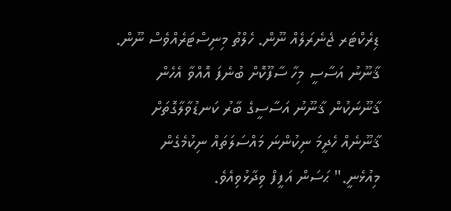ޑިރެކްޓަރ ޖެނެރަލެއް ނޫން. ހެލްތު މިނިސްޓަރެއްވެސް ނޫން. ޤާނޫނު އަސާސީ މިހާ ސާފޫކޮށް ބުނެފަ އޮއްވާ އެހެން ޤާނޫނަކުން ޤާނޫނު އަސާސީގެ ބާރު ކަނޑުވާލާގޮތަށް ޤާނޫނެއް ހެދީމަ ނިކުންނަ މައްސަލަތައް ނިކުމެގެން މިއުޅެނީ." ޙަސަން އަފީފް ވިދާޅުވިއެވެ.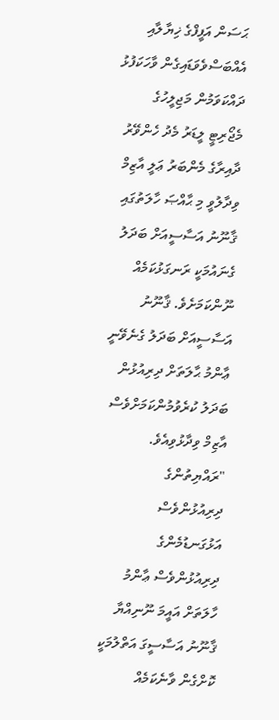ޙަސަން އަފީފްގެ ޚިޔާލާއި އެއްބަސްވެވަޑައިގެން ވާހަކަފުޅު ދައްކަވަމުން މަޖިލީހުގެ މެޖޯރިޓީ ލީޑަރު މެދު ހެންވޭރު ދާއިރާގެ މެންބަރު ޢަލީ އާޒިމް ވިދާލުވީ މި ޙާއްޞަ ހާލަތުގައި ޤާނޫނު އަސާސީއަށް ބަދަލު ގެނައުމަކީ ރަނގަޅުކަމެއް ނޫންކަމަށެވެ. ޤާނޫނު އަސާސީއަށް ބަދަލު ގެނެވޭނީ ޢާންމު ޙާލަތަށް ދިރިއުޅުން ބަދަލު ކުރެވުމުންކަމަށްވެސް އާޒިމް ވިދާޅުވިއެވެ.
"ރައްޔިތުންގެ ދިރިއުޅުންވެސް އަޅުގަނޑުމެންގެ ދިރިއުޅުންވެސް ޢާންމު ހާލަތަށް އައީމަ ނޫނިއްޔާ ޤާނޫނު އަސާސީގަ އަތްލުމަކީ ކޮށްގެން ވާނެކަމެއް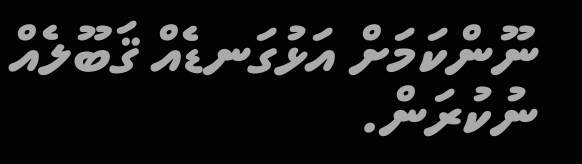ނޫންކަމަށް އަޅުގަނޑެއް ޤަބޫލެއް ނުކުރަން.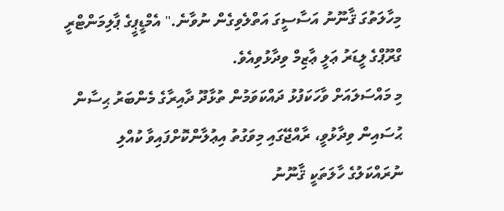މިހާލަތުގަ ޤާނޫނު އަސާސީގަ އަތްލެވިގެން ނުވާނެ." އެމްޑީޕީގެ ޕާލިމަންޓްރީ ގްރޫޕްގެ ލީޑަރު ޢަލީ ޢާޒިމް ވިދާޅުވިއެވެ.
މި މައްސަލައަށް ވާހަކަފުޅު ދައްކަވަމުން ތުޅާދޫ ދާއިރާގެ މެންބަރު ޙިސާން ޙުސައިން ވިދާޅުވީ، ރާއްޖޭގައި މިވަގުތު އިޢުލާންކޮށްފައިވާ ކުއްލި ނުރައްކަލުގެ ހާލަތަކީ ޤާނޫނު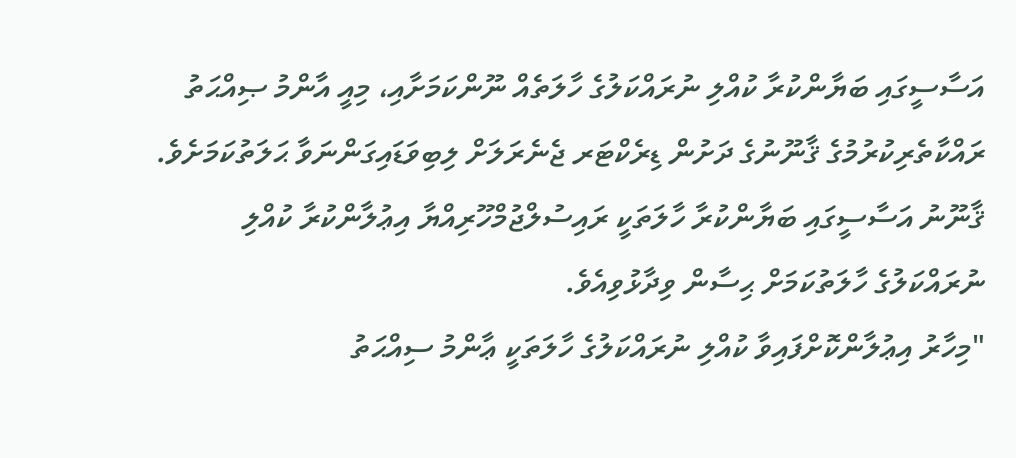އަސާސީގައި ބަޔާންކުރާ ކުއްލި ނުރައްކަލުގެ ހާލަތެއް ނޫންކަމަށާއި، މިއީ އާންމު ޞިއްޙަތު ރައްކާތެރިކުރުމުގެ ޤާނޫނުގެ ދަށުން ޑިރެކްޓަރ ޖެނެރަލަށް ލިބިވަޑައިގަންނަވާ ޙަލަތުކަމަށެވެ. ޤާނޫނު އަސާސީގައި ބަޔާންކުރާ ހާލަތަކީ ރައިސުލްޖުމްހޫރިއްޔާ އިޢުލާންކުރާ ކުއްލި ނުރައްކަލުގެ ހާލަތުކަމަށް ޙިސާން ވިދާޅުވިއެވެ.
"މިހާރު އިޢުލާންކޮށްފައިވާ ކުއްލި ނުރައްކަލުގެ ހާލަތަކީ ޢާންމު ސިއްޙަތު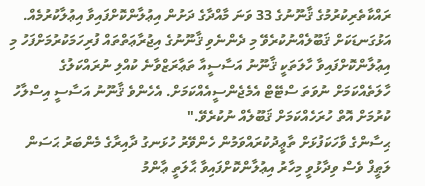ރައްކާތެރިކުރުމުގެ ޤާނޫނުގެ 33 ވަނަ މާއްދާގެ ދަށުން އިޢުލާންކޮށްފައިވާ އިޢުލާކުރުމެއް. އަޅުގަނޑަކަށް ޤަބޫލެއްނުކުރެވޭ މި ދެންނެވި ޤާނޫނުގެ އިޖުރާޢަތްތައް ފުރިހަމަކުރުމަށްފަހު މި އިޢުލާންކޮށްފައިވާ ހާލަތަކީ ޤާނޫނު އަސާސީއާ ތަޢާރަޒްވާނެ ކުއްލި ނުރައްކަލުގެ ހާލަތެއްކަމަށް ނުވަތަ ސްޓޭޓް އެމެޖެންސީއެއްކަމަށް. އެހެންވެ ޤާނޫނު އަސާސީ އިސްލާހު ކުރުމަށް އޮތް ހުރަހެއްކަމަށް ޤަބޫލެއް ނުކުރެވޭ."
ޙިސާންގެ ވާހަކަފުޅަށް ތާޢީދުކުރައްވަމުން ހެންވޭރު ހުޅަނގު ދާއިރާގެ މެންބަރު ޙަސަން ލަޠީފް ވެސް ވިދާޅުވީ މިހާރު އިޢުލާންކޮށްފައިވާ ޙާލަތީ ޢާންމު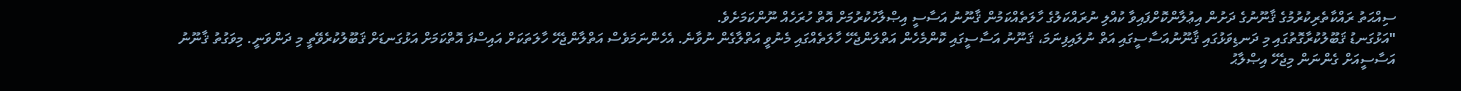ސިއްޙަތު ރައްކާތެރިކުރުމުގެ ޤާނޫނުގެ ދަށުން އިޢުލާންކޮށްފައިވާ ކުއްލި ނުރައްކަލުގެ ހާލަތެއްކަމުން ޤާނޫނު އަސާސީ އިޞްލާހުކުރުމަށް އޮތް ހުރަހެއް ނޫންކަމަށެވެ.
"އަޅުގަނޑު ޤަބޫލުކުރާގޮތުގައި މި ދަނޑިވަޅުގައި ޤާނޫނުއަސާސީގައި އަތް ނުލައިފިނަމަ، ޤަނޫނު އަސާސީގައި ކޮންމެހެން އަތްލަންޖެހޭ ހާލަތެއްގައި މެނުވީ އަތްލާގެން ނުވާނެ. އެހެންނަމަވެސް އަތްލާންޖެހޭ ހާލަތަކަށް އައިސްފަ އޮތްކަމަށް އަޅުގަނޑަށް ޤަބޫލުކުރެވޭތީ މި ދަންވަނީ. މިވަގުތު ޤާނޫނު އަސާސީއަށް ގެންނަން މިޖެހޭ އިޞްލާޙު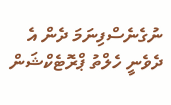ނުގެނެސްފިނަމަ ދެން އެ ދެވެނީ ހެލްތު ޕްރޮޓެކްޝަން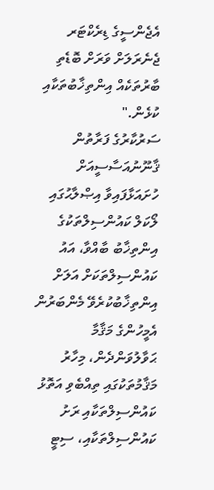އެޖެންސީގެ ޑިރެކްޓަރ ޖެނެރަލަށް ވަރަށް ބޮޑެތި ބާރުތަކެއް އިންތިޚާބުތަކާއި ކުޅެން."
ސަރުކާރުގެ ފަރާތުން ޤާނޫނުއަސާސީއަށް ހުށައަޅާފައިވާ އިޞްލާޙުގައި ލޯކަލް ކައުންސިލްތަކުގެ އިންތިޚާބު ބާއްވާ، އައު ކައުންސިލްތަކަށް އަލަށް އިންތިޚާބުކުރެވޭ މެންބަރުން އެމީހުންގެ މަޤާމާ ޙަވާލުވަންދެން، މިހާރު މަޤާމުތަކުގައި ތިއްބެވި އަތޮޅު ކައުންސިލްތަކާއި ރަށު ކައުންސިލްތަކާއި، ސިޓީ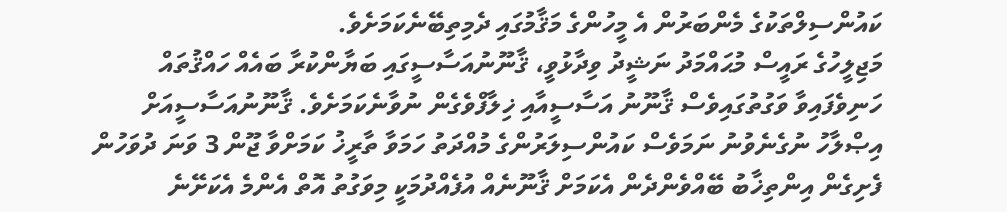ކައުންސިލްތަކުގެ މެންބަރުން އެ މީހުންގެ މަޤާމުގައި ދެމިތިބޭނެކަމަށެވެ.
މަޖިލީހުގެ ރައީސް މުޙައްމަދު ނަޝީދު ވިދާޅުވީ، ޤާނޫނުއަސާސީގައި ބަޔާންކުރާ ބައެއް ހައްޤުތައް ހަނިވެފައިވާ ވަގުތުގައިވެސް ޤާނޫނު އަސާސީއާއި ޚިލާފްވެގެން ނުވާނެކަމަށެވެ. ޤާނޫނުއަސާސީއަށް އިޞްލާހު ނުގެނެވުނު ނަމަވެސް ކައުންސިލަރުންގެ މުއްދަތު ހަމަވާ ތާރީޚު ކަމަށްވާ ޖޫން 3 ވަނަ ދުވަހުން ފެށިގެން އިންތިޚާބު ބޭއްވެންދެން އެކަމަށް ޤާނޫނެއް އުފެއްދުމަކީ މިވަގުތު އޮތް އެންމެ އެކަށޭނެ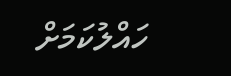ހައްލުކަމަށް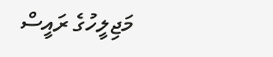މަޖިލީހުގެ ރައީސް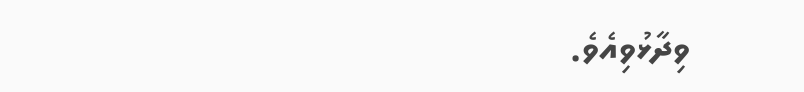ވިދާޅުވިއެވެ.